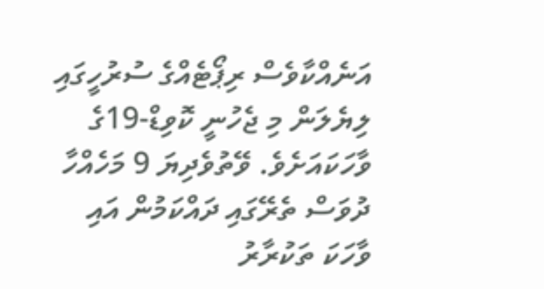އަނެއްކާވެސް ރިޕޯޓެއްގެ ސުރުހީގައި ލިޔެލަން މި ޖެހުނީ ކޮވިޑް-19ގެ ވާހަކައަށެވެ. ވޭތުވެދިޔަ 9 މަހެއްހާ ދުވަސް ތެރޭގައި ދައްކަމުން އައި ވާހަކަ ތަކުރާރު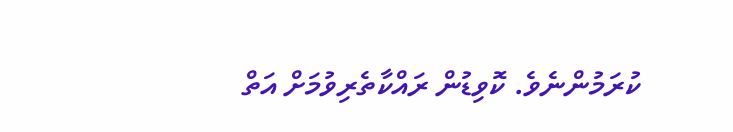ކުރަމުންނެވެ. ކޮވިޑުން ރައްކާތެރިވުމަށް އަތް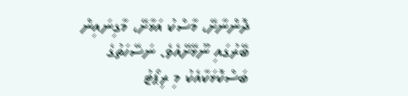ދޮންނާށޭ، މާސްކު އަޅާށޭ، މާގިނައިން ބޭރުގައި ނޫޅޭށޭއެވެ. ނަސޭހަތުގެ ބަސްކޮޅަކާއެކު މި ރިޕޯޓު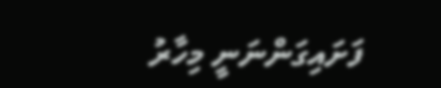ފަށައިގަންނަނީ މިހާރު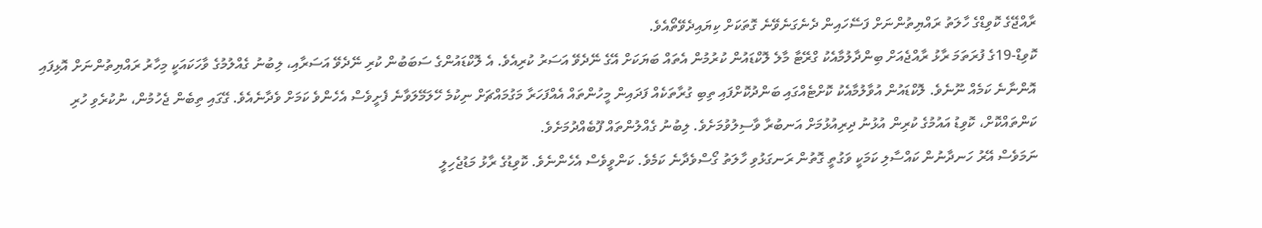ރާއްޖޭގެ ކޮވިޑްގެ ހާލަތު ރައްޔިތުންނަށް ފަސޭހައިން ދެނެގަނެވޭނެ ގޮތަކަށް ކިޔައިދެވޭތޯއެވެ.
ކޮވިޑް-19ގެ ފުރަތަމަ ރާޅު ރާއްޖެއަށް ބިންދާލުމާއެކު ގްރޭޓާ މާލެ ލޮކްޑައުން ކުރުމުން އެތައް ބަޔަކަށް އޭގެ ނޭދެވޭ އަސަރު ކުރިއެވެ. އެ ލޮކްޑައުންގެ ސަބަބުން ކުރި ނޭދެވޭ އަސަރާއި، ލިބުނު ގެއްލުމުގެ ވާހަކައަކީ މިހާރު ރައްޔިތުންނަށް އޮޅިފައި އޮންނާނެ ކަމެއް ނޫނެވެ. ލޮކްޑައުން އުވާލުމާއެކު ކޮށްޓެއްގައި ބަންދުކޮށްފައި ތިބި ގުރާތަކެއް ފަދައިން މީހުންތައް އެއްފަހަރާ މަގުމައްޗަށް ނިކުމެ ހޭލަމޭލަވާނެ ފެށީވެސް އެހެންވެ ކަމަށް ވެދާނެއެވެ. ގޭގައި ތިބެން ޖެހުމުން، ނުކުރެވި ހުރި ކަންތައްކޮށް، ކޮވިޑު އައުމުގެ ކުރިން އުޅުނު ދިރިއުޅުމަށް އަނބުރާ ވާސިލުވުމަށެވެ. ލިބުނު ގެއްލުންތައް ފޫބެއްދުމަށެވެ.
ނަމަވެސް އޭރު ހަނދާނުން ކައްސާލި ކަމަކީ ވަގުތީ ގޮތުން ރަނގަޅުވި ހާލަތު ގޯސްވެދާނެ ކަމެވެ. ކަންވީވެސް އެހެންނެވެ. ކޮވިޑުގެ ރާޅު މަޑުޖެހިލީ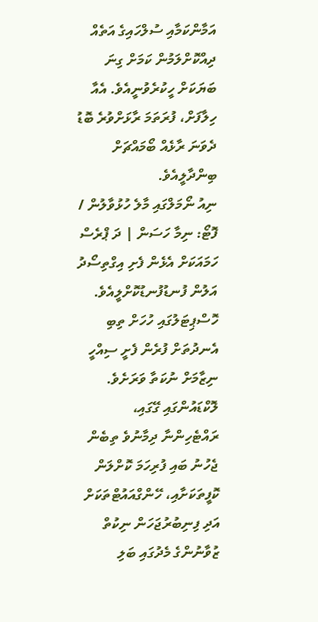އަމާންކަމާއި ސުލްހައިގެ އަތެއް ދިއްކޮށްލަމުން ކަމަށް ގިނަ ބަޔަކަށް ހީކުރެވުނީއެވެ. އެއާ ހިލާފަށް، ފުރަތަމަ ރާޅަށްވުރެ ބޮޑު ދެވަނަ ރާޅެއް ބޯމައްޗަށް ބިންދާލީއެވެ.
ނިއު ނޯމަލްގައި މާލެ ހުޅުވާލުން / ފޮޓޯ: ނިމާ ހަސަން | ދަ ޕްރެސް
ހަމައަކަށް އެޅެން ފެށި އިގްތިސޯދު އަލުން ފުނޑުފުނޑުކޮށްލީއެވެ. ހޮސްޕިޓަލުގައި ހުހަށް ތިބި އެނދުތަށް ފުރެން ފެށީ ސިއްހީ ނިޒާމަށް ނުކަތާ ވަރަށެވެ. ލޮކްޑައުންގައި ގޭގައި، ރައްޓެހިންނާ ދިމާނުވެ ތިބެން ޖެހުނު ބައި ފުރިހަމަ ކޮށްލަން ކޮފީތަކަށާއި، ހޭންގްއައުޓްތަކަށް އަދި ފިނިބުރުޖަހަން ނިކުތް ޒުވާނުންގެ މެދުގައި ބަލި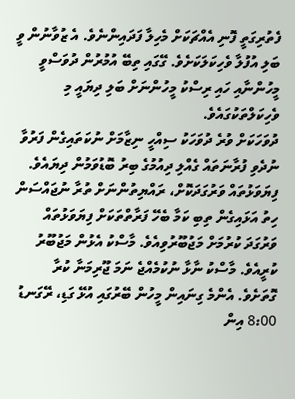ފެތުރިގަތީ ފޮނި އެއްޗަކަށް މެހިލާ ފަދައިންނެވެ. އެ ޒުވާނުން ވީ ބަލި އުފުލާ ވެހިކަލަކަށެވެ. ގޭގައި ތިބޭ އުމުރުން ދުވަސްވީ މީހުންނާއި ހައި ރިސްކު މީހުންނަށް ބަލި ދިޔައީ މި ވެހިކަލްތަކުގައެވެ.
ދުވަހަކަށް ވުރެ ދުވަހަކު ސިއްހީ ނިޒާމަށް ނުކަތައިގެން ފަރުވާ ނުދެވި ފުރާނަތައް ގެއްލި ދިއުމުގެ ބިރު ބޮޑުވަމުން ދިޔައެވެ. ފިޔަވަޅުތައް ވަރުގަދަކޮށް، ރައްޔިތުންނަށް ތުރާ ނުޖައްސަން ހިތު އަޅައިގެން ތިބި ކަމާ ބެހޭ ފަރާތްތަކަށް ފިޔަވަޅުތައް ވަރުގަދަ ކުރުމަށް މަޖުބޫރުވިއެވެ. މާސްކު އެޅުން މަޖުބޫރު ކުރީއެވެ. މާސްކު ނާޅާ ނުކުމެއްޖެ ނަމަ ޖޫރިމަނާ ކުރާ ގޮތަށެވެ. އެންމެ ގިނައިން މީހުން ބޭރުގައި އުޅޭ ގަޑި، ރޭގަނޑު 8:00 އިން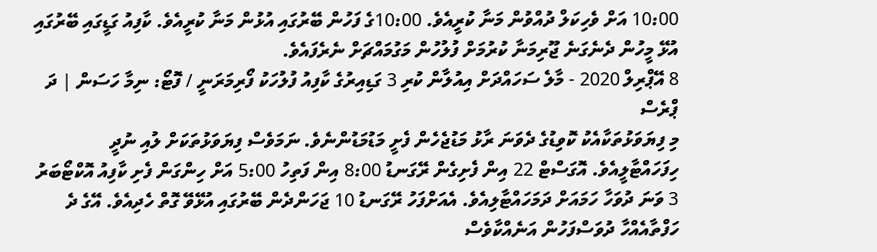10:00 އަށް ވެހިކަލް ދުއްވުން މަނާ ކުރީއެވެ. 10:00ގެ ފަހުން ބޭރުގައި އުޅުން މަނާ ކުރީއެވެ. ކާފިއު ގަޑީގައި ބޭރުގައި އުޅޭ މީހުން ދެނެގަނެ ޖޫރިމަނާ ކުރުމަށް ފުލުހުން މަގުމައްޗަށް ނެރެފައެވެ.
8 އޭޕްރިލް 2020 - މާލެ ސަހައްދަށް އިއުލާން ކުރި 3 ގަޑިއިރުގެ ކާފިއު ފުލުހަކު ފޯރިމަރަނީ / ފޮޓޯ: ނިމާ ހަސަން | ދަ ޕްރެސް
މި ފިޔަވަޅުތަކާއެކު ކޮވިޑުގެ ދެވަނަ ރާޅު މަޑުޖެހެން ފެށީ މަޑުމަޑުންނެވެ. ނަމަވެސް ފިޔަވަޅުތަކަށް ލުއި ނުދީ ހިފަހައްޓާލީއެވެ. އޮގަސްޓް 22 އިން ފެށިގެން ރޭގަނޑު 8:00 އިން ފަތިހު 5:00 އަށް ހިންގަން ފެށި ކާފިއު އޮކްޓޯބަރު 3 ވަނަ ދުވަހާ ހަމައަށް ދަމަހައްޓާލިއެވެ. އެއަށްފަހު ރޭގަނޑު 10 ޖަހަންދެން ބޭރުގައި އުޅޭވޭ ގޮތް ހެދިއެވެ. އޭގެ ދެ ހަފްތާއެއްހާ ދުވަސްފަހުން އަނެއްކާވެސް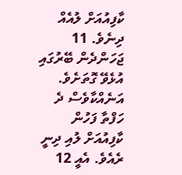ކާފިއުއަށް ލުއެއް ދިނެވެ. 11 ޖަހަންދެން ބޭރުގައި އުޅެވޭ ގޮތަށެވެ. އަނެއްކާވެސް ދެ ހަފްތާ ފަހުން ކާފިއުއަށް ލުއި ދިނީ ރެއެވެ. އެއީ 12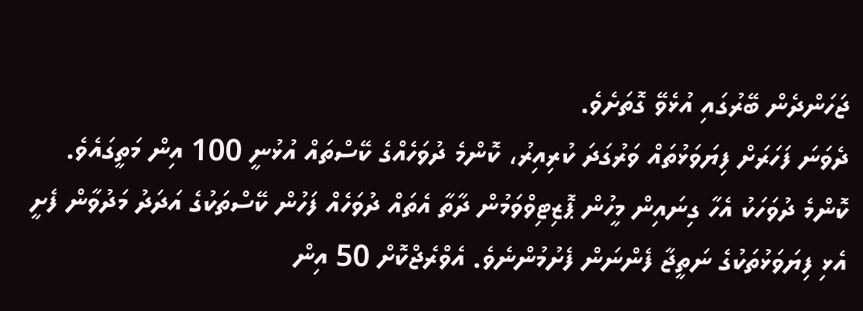ޖަހަންދެން ބޭރުގައި އުޅެވޭ ގޮތަށެވެ.
ދެވަނަ ފަހަރަށް ފިޔަވަޅުތައް ވަރުގަދަ ކުރިއިރު، ކޮންމެ ދުވަހެއްގެ ކޭސްތައް އުޅުނީ 100 އިން މަތީގައެވެ. ކޮންމެ ދުވަހަކު އެހާ ގިނައިން މީހުން ޕޮޒިޓިވްވަމުން ދާތާ އެތައް ދުވަހެއް ފަހުން ކޭސްތަކުގެ އަދަދު މަދުވާން ފެށީ އެޅި ފިޔަވަޅުތަކުގެ ނަތީޖާ ފެންނަން ފެށުމުންނެވެ. އެވްރެޖްކޮށް 50 އިން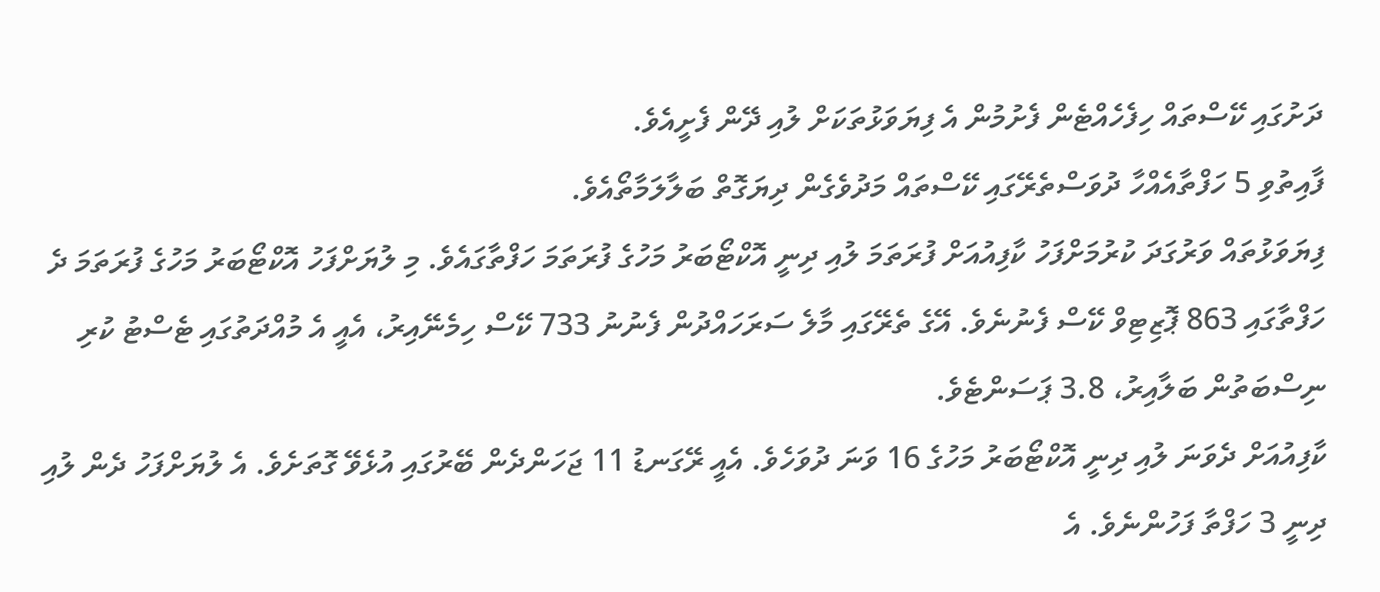ދަށުގައި ކޭސްތައް ހިފެހެއްޓެން ފެށުމުން އެ ފިޔަވަޅުތަކަށް ލުއި ދޭން ފެށީއެވެ.
ފާއިތުވި 5 ހަފްތާއެއްހާ ދުވަސްތެރޭގައި ކޭސްތައް މަދުވެގެން ދިޔަގޮތް ބަލާލަމާތޯއެވެ.
ފިޔަވަޅުތައް ވަރުގަދަ ކުރުމަށްފަހު ކާފިއުއަށް ފުރަތަމަ ލުއި ދިނީ އޮކްޓޯބަރު މަހުގެ ފުރަތަމަ ހަފްތާގައެވެ. މި ލުޔަށްފަހު އޮކްޓޯބަރު މަހުގެ ފުރަތަމަ ދެ ހަފްތާގައި 863 ޕޮޒިޓިވް ކޭސް ފެނުނެވެ. އޭގެ ތެރޭގައި މާލެ ސަރަހައްދުން ފެނުނު 733 ކޭސް ހިމެނޭއިރު، އެއީ އެ މުއްދަތުގައި ޓެސްޓު ކުރި ނިސްބަތުން ބަލާއިރު، 3.8 ޕަސަންޓެވެ.
ކާފިއުއަށް ދެވަނަ ލުއި ދިނީ އޮކްޓޯބަރު މަހުގެ 16 ވަނަ ދުވަހެވެ. އެއީ ރޭގަނޑު 11 ޖަހަންދެން ބޭރުގައި އުޅެވޭ ގޮތަށެވެ. އެ ލުޔަށްފަހު ދެން ލުއި ދިނީ 3 ހަފްތާ ފަހުންނެވެ. އެ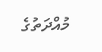މުއްދަތުގެ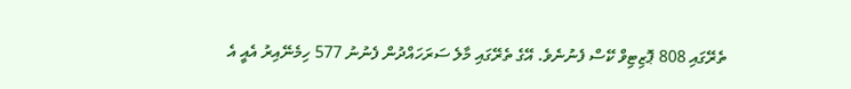ތެރޭގައި 808 ޕޮޒިޓިވް ކޭސް ފެނުނެވެ. އޭގެ ތެރޭގައި މާލެ ސަރަހައްދުން ފެނުނު 577 ހިމެނޭއިރު އެއީ އެ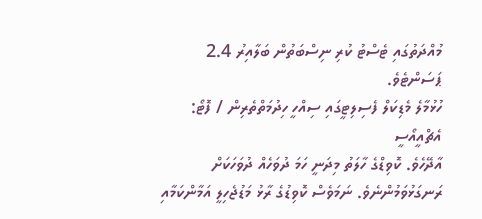މުއްދަތުގައި ޓެސްޓު ކުރި ނިސްބަތުން ބަލާއިރު 2.4 ޕަސަންޓެވެ.
ހުޅުމާލެ މެޑިކަލް ފެސިލިޓީގައި ސިއްހީ ހިދުމަތްތެރިން / ފޮޓޯ: އެޗްއީއޯސީ
އާދޭހެވެ. ކޮވިޑްގެ ހާލަތު މިދަނީ ހަމަ ދުވަހެއް ދުވަހަކަށް ރަނގަޅުވަމުންނެވެ. ނަމަވެސް ކޮވިޑުގެ ރާޅު މަޑުޖެހިލީ އަމާންކަމާއި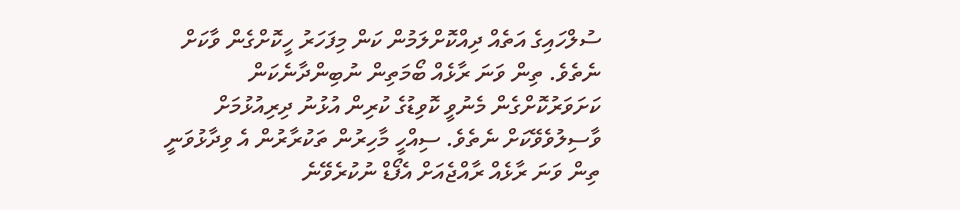ސުލްހައިގެ އަތެއް ދިއްކޮށްލަމުން ކަން މިފަހަރު ހީކޮށްގެން ވާކަށް ނެތެވެ. ތިން ވަނަ ރާޅެއް ބޯމަތިން ނުބިންދާނެކަން ކަށަވަރުކޮށްގެން މެނުވީ ކޮވިޑުގެ ކުރިން އުޅުނު ދިރިއުޅުމަށް ވާސިލުވެވޭކަށް ނެތެވެ. ސިއްހީ މާހިރުން ތަކުރާރުން އެ ވިދާޅުވަނީ ތިން ވަނަ ރާޅެއް ރާއްޖެއަށް އެފޯޑް ނުކުރެވޭނެ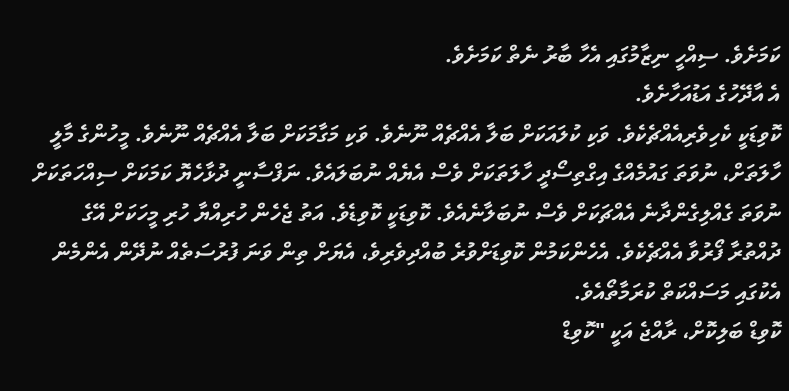ކަމަށެވެ. ސިއްހީ ނިޒާމުގައި އެހާ ބާރު ނެތް ކަމަށެވެ.
އެ އާދޭހުގެ އަޑުއަހާށެވެ.
ކޮވިޑަކީ ކެހިވެރިއެއްޗެކެވެ. ވަކި ކުލައަކަށް ބަލާ އެއްޗެއް ނޫނެވެ. ވަކި މަގާމަކަށް ބަލާ އެއްޗެއް ނޫނެވެ. މީހުންގެ މާލީ ހާލަތަށް، ނުވަތަ ގައުމެއްގެ އިގްތިސޯދީ ހާލަތަކަށް ވެސް އެޔެއް ނުބަލައެވެ. ނަފްސާނީ ދުޅާހެޔޮ ކަމަކަށް ސިއްހަތަކަށް ނުވަތަ ގެއްލިގެންދާނެ އެއްޗަކަށް ވެސް ނުބަލާނެއެވެ. ކޮވިޑަކީ ކޮވިޑެވެ. އަތު ޖެހެން ހުރިއްޔާ ހުރި މީހަކަށް އޭގެ ދުއްތުރާ ފޯރުވާ އެއްޗެކެވެ. އެހެންކަމުން ކޮވިޑަށްވުރެ ބުއްދިވެރިވެ، އެޔަށް ތިން ވަނަ ފުރުސަތެއް ނުދޭން އެންމެން އެކުގައި މަސައްކަތް ކުރަމާތޯއެވެ.
ކޮވިޑް ބަލިކޮށް، ރާއްޖެ އަކީ "ކޮވިޑް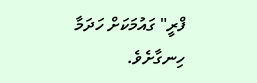ފްރީ" ގައުމަކަށް ހަދަމާ ހިނގާށެވެ.